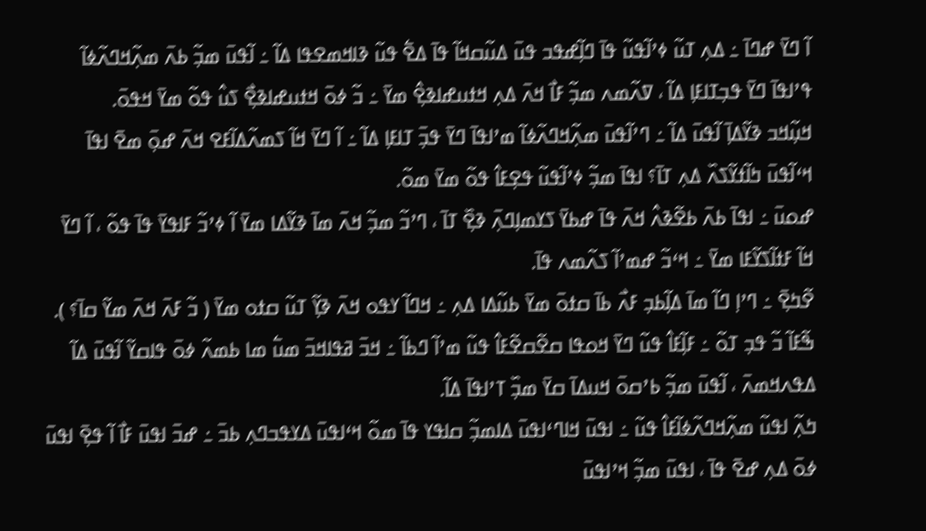ߊ߬ ߣߌ߫ ߝߣߊ߫ ߸ ߡߍ߲ ߠߎ߬ ߦߴߊ߬ߟߎ߬ ߟߊ߫ ߣߊ߲߬ߝߟߏ ߟߎ߫ ߡߎ߬ߛߞߊ߬ ߟߊ߫ ߡߐ߱ ߟߎ߬ ߢߊߞߘߐߟߊ ߡߊ߬ ߸ ߊ߬ߟߎ߫ ߘߏ߲߬ ߕߍ߫ ߘߍ߲߬ߞߣߍ߬ߦߊ߬ ߟߴߊߟߊ߫ ߣߌ߫ ߟߏ߲ߠߊߓߊ߲ ߡߊ߬ ، ߜߍ߬ߘߍ ߘߏ߲߬ ߓߊ߯ ߞߍ߫ ߡߍ߲ ߞߙߎߝߊߢߐ߲߮ ߘߌ߫ ߸ ߏ߬ ߦߋ߫ ߞߙߎߝߊߢߐ߲߯ ߖߎ߮ ߟߋ߬ ߘߌ߫ ߞߟߋ߫.
ߞߎ߲߬ߞߏ ߢߌ߬ߡߊ߲߫ ߊ߬ߟߎ߫ ߡߊ߬ ߸ ߣߴߊ߬ߟߎ߫ ߘߍ߲߬ߞߣߍ߬ߦߊ߬ ߘߴߊߟߊ߫ ߣߌ߫ ߟߏ߲߫ ߠߊߓߊ߲ ߡߊ߬ ߸ ߊ߬ ߣߌ߫ ߞߊ߬ ߖߘߍ߬ߡߊ߬ߓߐ ߞߍ߫ ߝߋ߲߫ ߘߐ߫ ߊߟߊ߫ ߞߵߊ߬ߟߎ߫ ߤߊ߬ߙߌ߬ߖߍ߰ ߡߍ߲ ߠߊ߫؟ ߊߟߊ߫ ߘߏ߲߬ ߦߴߊ߬ߟߎ߬ ߟߐ߲ߓߊ߮ ߟߋ߬ ߘߌ߫ ߘߋ߬.
ߝߋߎ߫ ߸ ߊߟߊ߫ ߕߍ߫ ߕߐ߬ߢߍ߮ ߞߍ߫ ߟߊ߫ ߝߕߌ߫ ߖߌߘߊ߲ߣߍ߲߫ ߢߐ߲߰ ߠߊ߫ ، ߣߴߏ߬ ߘߏ߲߬ ߞߍ߫ ߘߊ߫ ߢߌ߬ߡߊ ߘߌ߫ ߊ߬ ߦߴߏ߬ ߓߊߟߌ߫ ߟߊ߫ ߟߋ߬ ، ߊ߬ ߣߌ߫ ߞߊ߬ ߓߙߊ߬ߖߌ߬ߓߊ ߘߌ߫ ߸ ߞߵߏ߬ ߝߘߴߊ߬ ߖߍ߬ߘߍ ߟߊ߫.
ߐ߬ߤߐ߲߫ ߸ ߣߴߊ߲ ߣߊ߬ ߘߊ߫ ߡߊ߲߬ߕߏ߲ ߓߍ߯ ߕߊ߫ ߛߙߋ߫ ߘߌ߫ ߕߎ߬ߡߊ ߡߍ߲ ߸ ߞߣߊ߬ ߌߟߋ ߞߍ߫ ߢߌ߲߬ ߠߎ߬ ߛߙߋ ߘߌ߫ ( ߏ߬ ߓߍ߫ ߞߍ߫ ߘߌ߬ ߛߊ߫؟ ).
ߒ߬ߓߊ߬ ߏ߬ ߟߏ߲ ߠߋ߬ ߸ ߓߊ߲߬ߓߊ߮ ߟߎ߬ ߣߌ߫ ߞߋߟߊ ߛߐ߬ߛߐ߬ߓߊ߮ ߟߎ߬ ߘߴߊ߬ ߣߕߊ߬ ߸ ߞߏ߫ ߥߟߊߞߏ߫ ߘߎ߱ ߘߊ ߕߘߍ߬ ߦߋ߫ ߟߊߛߌ߬ ߊ߬ߟߎ߫ ߡߊ߬ ߡߟߍߞߘߍ߫ ، ߊ߬ߟߎ߫ ߘߏ߲߬ ߕߴߛߋ߫ ߞߎߡߊ߫ ߛߌ߫ ߘߏ߲߰ ߠߴߊߟߊ߫ ߡߊ߬.
ߤߍ߲߬ ߊߟߎ߬ ߘߍ߲߬ߞߣߍ߬ߦߊ߬ߓߊ߮ ߟߎ߬ ߸ ߊߟߎ߫ ߞߊߣߵߊߟߎ߫ ߡߊߘߏ߲߬ ߛߊߟߌ ߟߊ߫ ߘߋ߬ ߞߵߊߟߎ߫ ߡߌߟߏߣߍ߲ ߕߏ߫ ߸ ߝߏ߫ ߊߟߎ߫ ߓߊ߯ ߊ߬ ߟߐ߲߫ ߊߟߎ߫ ߦߋ߫ ߡߍ߲ ߝߐ߫ ߟߊ߫ ، ߊߟߎ߫ ߘߏ߲߬ ߞߴߊߟߎ߫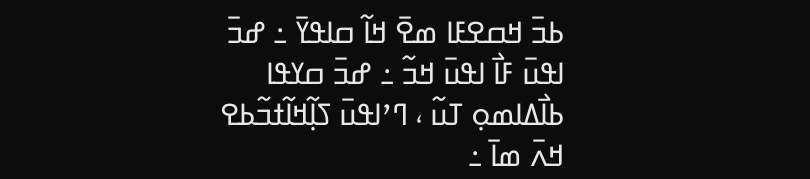ߕߏ߫ ߞߛߐߓߊ ߘߐ߫ ߞߊ߬ ߛߊߟߌ߫ ߸ ߝߏ߫ ߊߟߎ߫ ߓߊ߯ ߊߟߎ߫ ߞߏ߬ ߸ ߝߏ߫ ߛߌߟߊ ߕߊ߯ߡߊߘߋ߲ ߠߎ߬ ، ߣߴߊߟߎ߫ ߖߊ߲߬ߞߊ߬ߙߏ߬ߕߐ ߞߍ߫ ߘߊ߫ ߸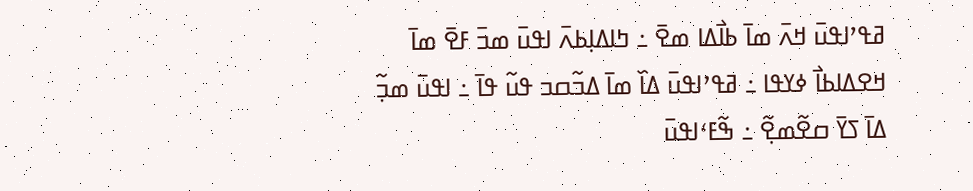ߥߟߴߊߟߎ߫ ߞߍ߫ ߘߊ߫ ߕߊ߯ߡߊ ߘߐ߫ ߸ ߤߊߡߊ߲ߕߍ߫ ߊߟߎ߫ ߘߏ߫ ߓߐ߫ ߘߊ߫ ߞߐߡߊߕߊ߯ ߦߌߟߊ ߸ ߥߟߴߊߟߎ߫ ߡߊ߰ ߘߊ߫ ߡߏ߬ߛߏ ߟߎ߬ ߟߊ߫ ߸ ߊߟߎ߫ ߘߏ߲߬ ߡߊ߫ ߖߌ߫ ߛߐ߬ߘߐ߲߬ ߸ ߒ߬ߓߵߊߟߎ߫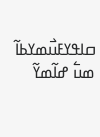ߛߊߟߌߓߎ߯ߘߌߕߊ߬ ߘߎ߱ ߝߊ߬ߘߌ߬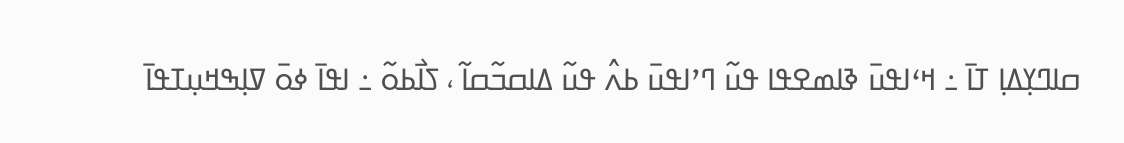ߛߊߣߌ߲ߡߊ߲ ߠߊ߫ ߸ ߞߵߊߟߎ߫ ߢߊߘߐߟߊ ߟߎ߬ ߣߴߊߟߎ߫ ߕߍ߮ ߟߎ߬ ߡߊߛߏ߬ߛߊ߬ ، ߖߊ߯ߕߋ߬ ߸ ߊߟߊ߫ ߦߋ߫ ߜߊ߲ߒߞߎ߲ߠߟߊ߫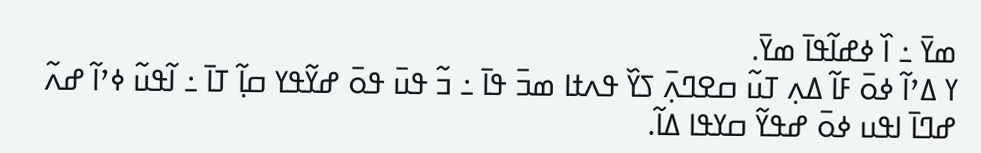ߘߌ߫ ߸ ߊ߰ ߦߝߊ߬ߟߊ߫ ߘߌ߫.
ߌ ߡߴߊ߬ ߦߋ߫ ߓߊ߬ ߡߍ߲ ߠߎ߬ ߛߐߣߍ߲߫ ߖߌ߰ ߟߍߙߊ ߘߏ߫ ߟߊ߫ ߸ ߏ߬ ߟߎ߫ ߟߋ߫ ߝߌ߬ߟߌ ߛߊ߲߬ ߠߊ߫ ߸ ߊ߬ߟߎ߬ ߦߴߊ߬ ߝߍ߬ ߝߣߊ߫ ߊߟߎ ߦߋ߫ ߝߟߌ߬ ߛߌߟߊ ߡߊ߬.